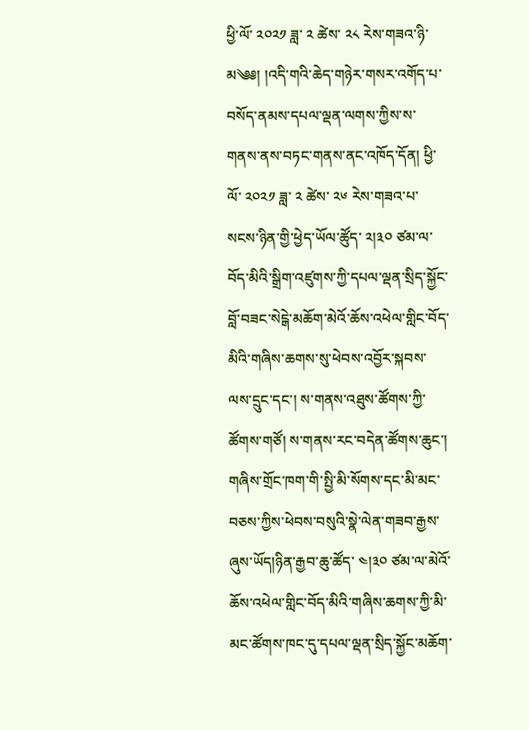ཕྱི་ལོ་ ༢༠༢༡ ཟླ་ ༢ ཚེས་ ༢༨ རེས་གཟའ་ཉི་མ༄༅། །འདི་གའི་ཆེད་གཉེར་གསར་འགོད་པ་བསོད་ནམས་དཔལ་ལྡན་ལགས་ཀྱིས་ས་གནས་ནས་བཏང་གནས་ནང་འཁོད་དོན། ཕྱི་ལོ་ ༢༠༢༡ ཟླ་ ༢ ཚེས་ ༢༦ རེས་གཟའ་པ་སངས་ཉིན་གྱི་ཕྱེད་ཡོལ་ཚོུད་ ༢།༣༠ ཙམ་ལ་བོད་མིའི་སྒྲིག་འཛུགས་ཀྱི་དཔལ་ལྡན་སྲིད་སྐྱོང་བློ་བཟང་སེངྒེ་མཆོག་མེའོ་ཆོས་འཕེལ་གླིང་བོད་མིའི་གཞིས་ཆགས་སུ་ཕེབས་འབྱོར་སྐབས་ལས་དྲུང་དང་། ས་གནས་འཐུས་ཚོགས་ཀྱི་ཚོགས་གཙོ། ས་གནས་རང་བདེན་ཚོགས་ཆུང་། གཞིས་གྲོང་ཁག་གི་སྤྱི་མི་སོགས་དང་མི་མང་བཅས་ཀྱིས་ཕེབས་བསུའི་སྣེ་ལེན་གཟབ་རྒྱས་ཞུས་ཡོད།ཉིན་རྒྱབ་ཆུ་ཚོད་ ༤།༣༠ ཙམ་ལ་མེའོ་ཆོས་འཕེལ་གླིང་བོད་མིའི་གཞིས་ཆགས་ཀྱི་མི་མང་ཚོགས་ཁང་དུ་དཔལ་ལྡན་སྲིད་སྐྱོང་མཆོག་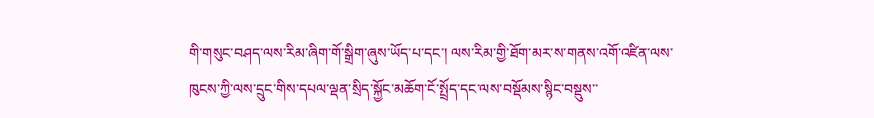གི་གསུང་བཤད་ལས་རིམ་ཞིག་གོ་སྒྲིག་ཞུས་ཡོད་པ་དང་། ལས་རིམ་གྱི་ཐོག་མར་ས་གནས་འགོ་འཛིན་ལས་ཁུངས་ཀྱི་ལས་དྲུང་གིས་དཔལ་ལྡན་སྲིད་སྐྱོང་མཆོག་ངོ་སྤྲོད་དང་ལས་བསྡོམས་སྙིང་བསྡུས་་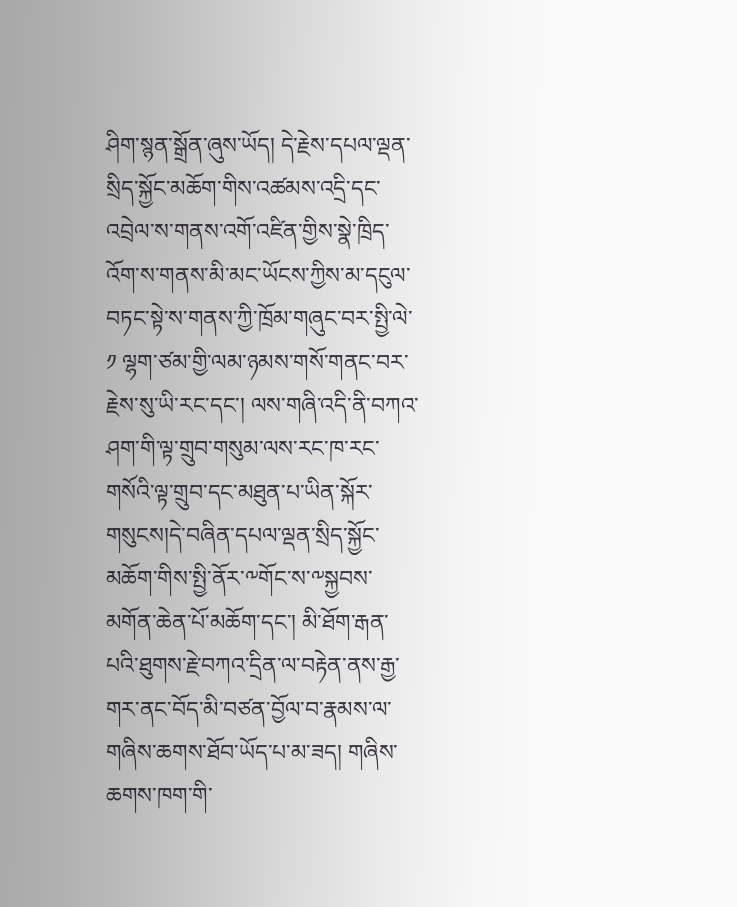ཤིག་སྙན་སྒྲོན་ཞུས་ཡོད། དེ་རྗེས་དཔལ་ལྡན་སྲིད་སྐྱོང་མཆོག་གིས་འཚམས་འདྲི་དང་འབྲེལ་ས་གནས་འགོ་འཛིན་གྱིས་སྣེ་ཁྲིད་འོག་ས་གནས་མི་མང་ཡོངས་ཀྱིས་མ་དངུལ་བཏང་སྟེ་ས་གནས་ཀྱི་ཁྲོམ་གཞུང་བར་སྤྱི་ལེ་ ༡ ལྷག་ཙམ་གྱི་ལམ་ཉམས་གསོ་གནང་བར་རྗེས་སུ་ཡི་རང་དང་། ལས་གཞི་འདི་ནི་བཀའ་ཤག་གི་ལྟ་གྲུབ་གསུམ་ལས་རང་ཁ་རང་གསོའི་ལྟ་གྲུབ་དང་མཐུན་པ་ཡིན་སྐོར་གསུངས།དེ་བཞིན་དཔལ་ལྡན་སྲིད་སྐྱོང་མཆོག་གིས་སྤྱི་ནོར་༸གོང་ས་༸སྐྱབས་མགོན་ཆེན་པོ་མཆོག་དང་། མི་ཐོག་རྒན་པའི་ཐུགས་རྗེ་བཀའ་དྲིན་ལ་བརྟེན་ནས་རྒྱ་གར་ནང་བོད་མི་བཙན་བྱོལ་བ་རྣམས་ལ་གཞིས་ཆགས་ཐོབ་ཡོད་པ་མ་ཟད། གཞིས་ཆགས་ཁག་གི་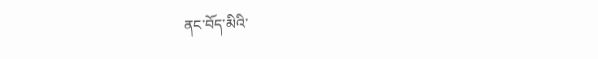ནང་བོད་མིའི་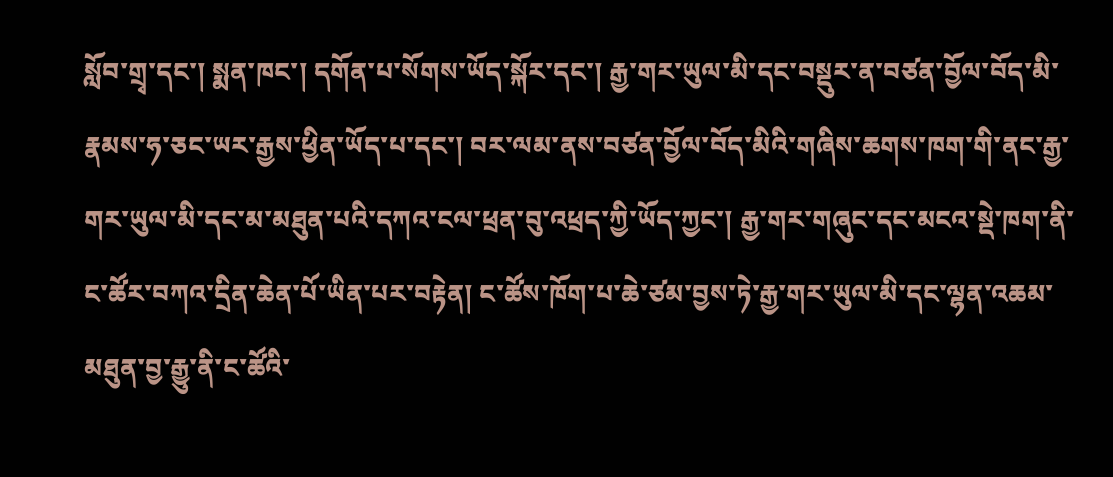སློབ་གྲྭ་དང་། སྨན་ཁང་། དགོན་པ་སོགས་ཡོད་སྐོར་དང་། རྒྱ་གར་ཡུལ་མི་དང་བསྡུར་ན་བཙན་བྱོལ་བོད་མི་རྣམས་ཧ་ཅང་ཡར་རྒྱས་ཕྱིན་ཡོད་པ་དང་། བར་ལམ་ནས་བཙན་བྱོལ་བོད་མིའི་གཞིས་ཆགས་ཁག་གི་ནང་རྒྱ་གར་ཡུལ་མི་དང་མ་མཐུན་པའི་དཀའ་ངལ་ཕྲན་བུ་འཕྲད་ཀྱི་ཡོད་ཀྱང་། རྒྱ་གར་གཞུང་དང་མངའ་སྡེ་ཁག་ནི་ང་ཚོར་བཀའ་དྲིན་ཆེན་པོ་ཡིན་པར་བརྟེན། ང་ཚོས་ཁོག་པ་ཆེ་ཙམ་བྱས་ཏེ་རྒྱ་གར་ཡུལ་མི་དང་ལྷན་འཆམ་མཐུན་བྱ་རྒྱུ་ནི་ང་ཚོའི་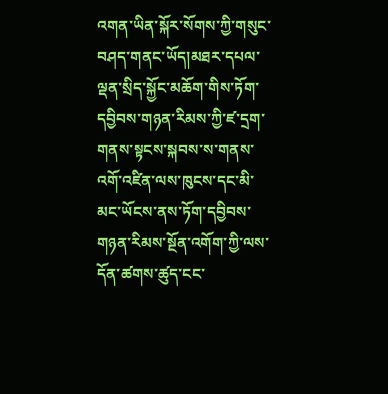འགན་ཡིན་སྐོར་སོགས་ཀྱི་གསུང་བཤད་གནང་ཡོད།མཐར་དཔལ་ལྡན་སྲིད་སྐྱོང་མཆོག་གིས་ཏོག་དབྱིབས་གཉན་རིམས་ཀྱི་ཛ་དྲག་གནས་སྟངས་སྐབས་ས་གནས་འགོ་འཛིན་ལས་ཁུངས་དང་མི་མང་ཡོངས་ནས་ཏོག་དབྱིབས་གཉན་རིམས་སྔོན་འགོག་ཀྱི་ལས་དོན་ཚགས་ཚུད་ངང་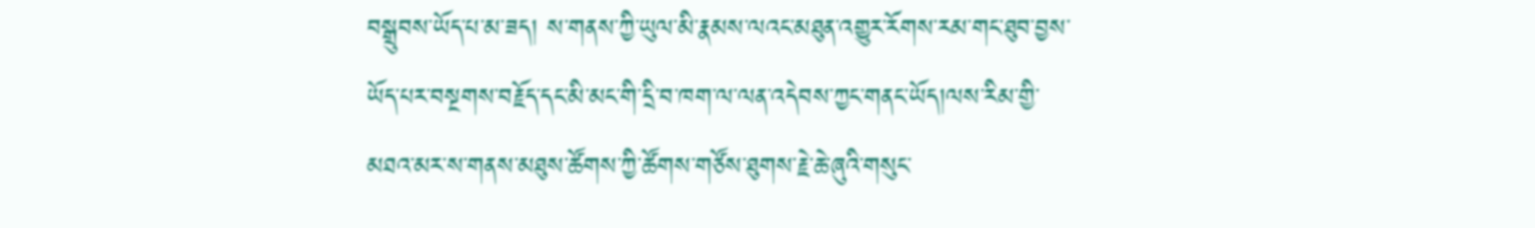བསྒྲུབས་ཡོད་པ་མ་ཟད། ས་གནས་ཀྱི་ཡུལ་མི་རྣམས་ལའང་མཐུན་འགྱུར་རོགས་རམ་གང་ཐུབ་བྱས་ཡོད་པར་བསྔགས་བརྗོད་དང་མི་མང་གི་དྲི་བ་ཁག་ལ་ལན་འདེབས་ཀྱང་གནང་ཡོད།ལས་རིམ་གྱི་མཐའ་མར་ས་གནས་མཐུས་ཚོགས་ཀྱི་ཚོགས་གཙོས་ཐུགས་རྗེ་ཆེ་ཞུའི་གསུང་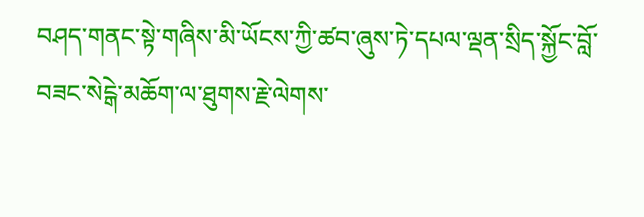བཤད་གནང་སྟེ་གཞིས་མི་ཡོངས་ཀྱི་ཚབ་ཞུས་ཏེ་དཔལ་ལྡན་སྲིད་སྐྱོང་བློ་བཟང་སེངྒེ་མཆོག་ལ་ཐུགས་རྗེ་ལེགས་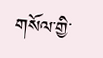གསོལ་གྱི་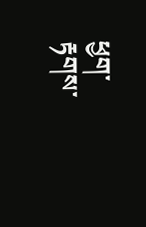ཕྱག་རྟགས་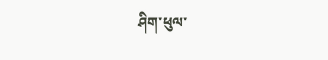ཤིག་ཕུལ་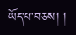ཡོད་པ་བཅས། །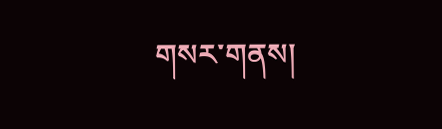གསར་གནས།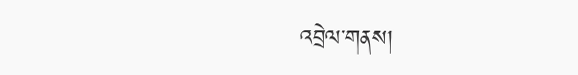འབྲེལ་གནས།